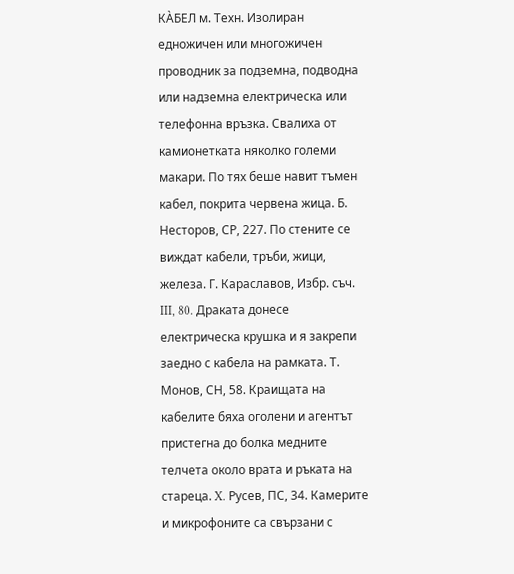КА̀БЕЛ м. Техн. Изолиран едножичен или многожичен проводник за подземна, подводна или надземна електрическа или телефонна връзка. Свалиха от камионетката няколко големи макари. По тях беше навит тъмен кабел, покрита червена жица. Б. Несторов, СР, 227. По стените се виждат кабели, тръби, жици, железа. Г. Караславов, Избр. съч. III, 80. Драката донесе електрическа крушка и я закрепи заедно с кабела на рамката. Т. Монов, СН, 58. Краищата на кабелите бяха оголени и агентът пристегна до болка медните телчета около врата и ръката на стареца. X. Русев, ПС, 34. Камерите и микрофоните са свързани с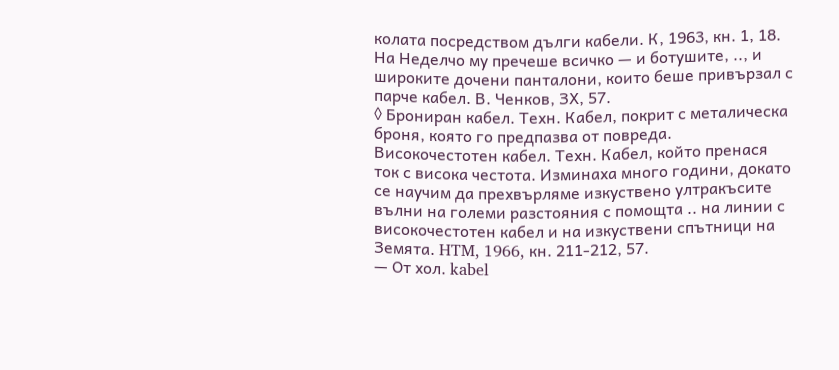колата посредством дълги кабели. К, 1963, кн. 1, 18. На Неделчо му пречеше всичко — и ботушите, .., и широките дочени панталони, които беше привързал с парче кабел. В. Ченков, ЗХ, 57.
◊ Брониран кабел. Техн. Кабел, покрит с металическа броня, която го предпазва от повреда. Високочестотен кабел. Техн. Кабел, който пренася ток с висока честота. Изминаха много години, докато се научим да прехвърляме изкуствено ултракъсите вълни на големи разстояния с помощта .. на линии с високочестотен кабел и на изкуствени спътници на Земята. HTM, 1966, кн. 211-212, 57.
— От хол. kabel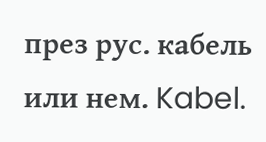през рус. кабель или нем. Kabel.